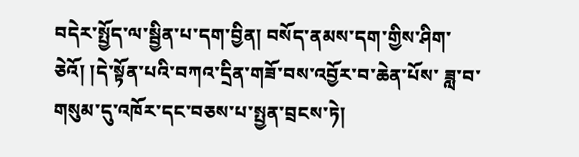བདེར་སྤྱོད་ལ་སྦྱིན་པ་དག་བྱིན། བསོད་ནམས་དག་གྱིས་ཤིག་ཅེའོ། །དེ་སྟོན་པའི་བཀའ་དྲིན་གཟོ་བས་འབྱོར་བ་ཆེན་པོས་ ཟླ་བ་གསུམ་དུ་འཁོར་དང་བཅས་པ་སྤྱན་བྲངས་ཏེ།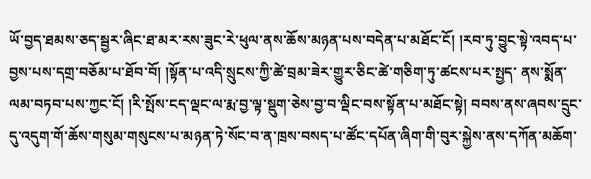ཡོ་བྱད་ཐམས་ཅད་སྦྱར་ཞིང་ཐ་མར་རས་ཟུང་རེ་ཕུལ་ནས་ཆོས་མཉན་པས་བདེན་པ་མཐོང་ངོ། །རབ་ཏུ་བྱུང་སྟེ་འབད་པ་བྱས་པས་དགྲ་བཅོམ་པ་ཐོབ་བོ། །སྟོན་པ་འདི་སྲུངས་ཀྱི་ཚེ་བྲམ་ཟེར་གྱུར་ཅིང་ཚེ་གཅིག་ཏུ་ཚངས་པར་སྤྱད་ ནས་སྨོན་ལམ་བཏབ་པས་ཀྱང་ངོ། །རི་སྤོས་ངད་ལྡང་ལ་རྨ་བྱ་ལྟ་སྡུག་ཅེས་བྱ་བ་ལྡིང་བས་སྟོན་པ་མཐོང་སྟེ། བབས་ནས་ཞབས་དྲུང་དུ་འདུག་གོ་ཆོས་གསུམ་གསུངས་པ་མཉན་ཏེ་སོང་བ་ན་ཁྲས་བསད་པ་ཚོང་དཔོན་ཞིག་གི་བུར་སྐྱེས་ནས་དཀོན་མཆོག་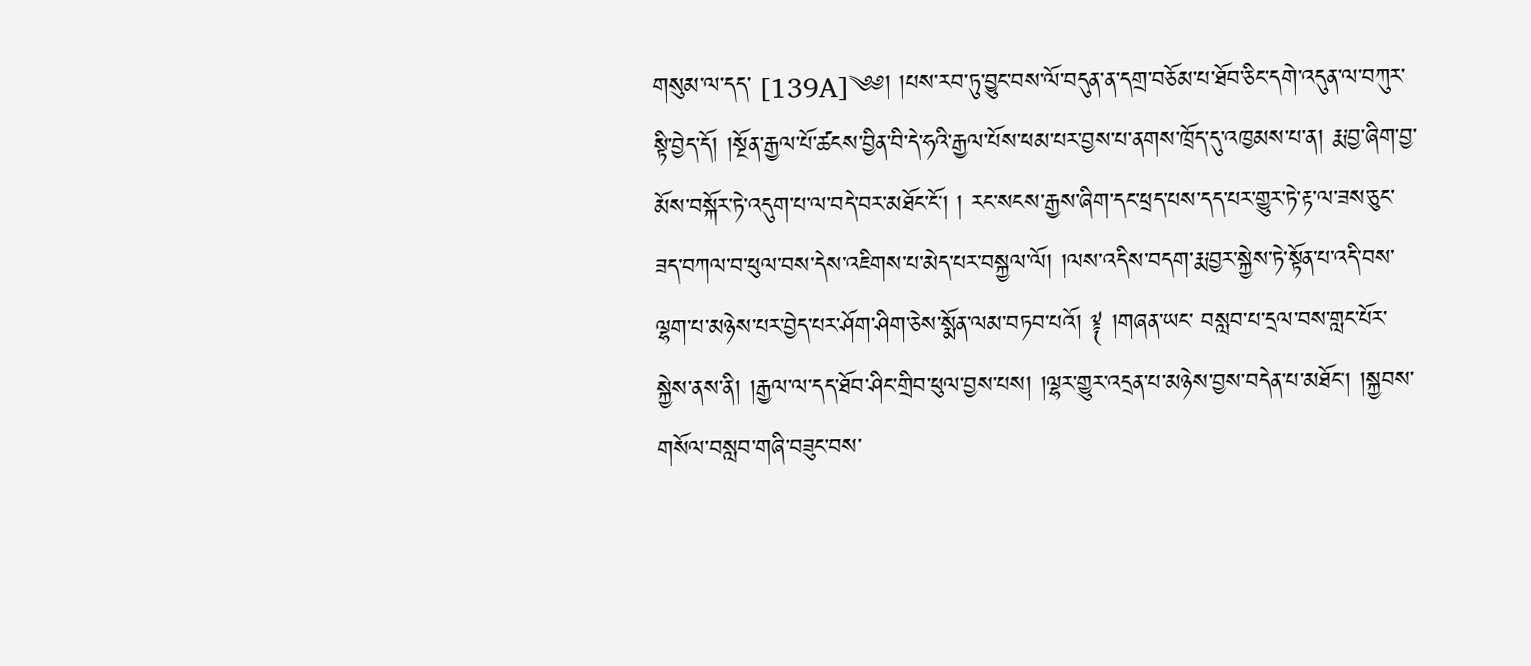གསུམ་ལ་དད་ [139A]༄༅། །པས་རབ་ཏུ་བྱུང་བས་ལོ་བདུན་ན་དགྲ་བཅོམ་པ་ཐོབ་ཅིང་དགེ་འདུན་ལ་བཀུར་སྟི་བྱེད་དོ། །སྔོན་རྒྱལ་པོ་ཚངས་བྱིན་བི་དེ་ཧའི་རྒྱལ་པོས་ཕམ་པར་བྱས་པ་ནགས་ཁྲོད་དུ་འཁྱམས་པ་ན། རྨ་བྱ་ཞིག་བྱ་མོས་བསྐོར་ཏེ་འདུག་པ་ལ་བདེ་བར་མཐོང་ངོ། ། རང་སངས་རྒྱས་ཞིག་དང་ཕྲད་པས་དད་པར་གྱུར་ཏེ་རྟ་ལ་ཟས་ཅུང་ཟད་བཀལ་བ་ཕུལ་བས་དེས་འཇིགས་པ་མེད་པར་བསྐྱལ་ལོ། །ལས་འདིས་བདག་རྨ་བྱར་སྐྱེས་ཏེ་སྟོན་པ་འདི་བས་ལྷག་པ་མཉེས་པར་བྱེད་པར་ཤོག་ཤིག་ཅེས་སྨོན་ལམ་བཏབ་པའོ། ༈ །གཞན་ཡང་ བསླབ་པ་དྲལ་བས་གླང་པོར་སྐྱེས་ནས་ནི། །རྒྱལ་ལ་དད་ཐོབ་ཤིང་གྲིབ་ཕུལ་བྱས་པས། །ལྷར་གྱུར་འདྲན་པ་མཉེས་བྱས་བདེན་པ་མཐོང། །སྐྱབས་གསོལ་བསླབ་གཞི་བཟུང་བས་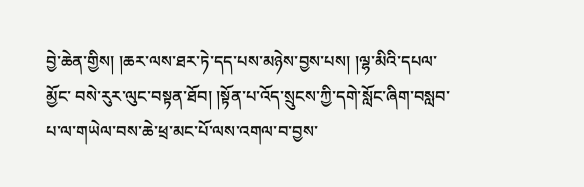བྱེ་ཆེན་གྱིས། །ཆར་ལས་ཐར་ཏེ་དད་པས་མཉེས་བྱས་པས། །ལྷ་མིའི་དཔལ་མྱོང་ བསེ་རུར་ལུང་བསྟན་ཐོབ། །སྟོན་པ་འོད་སྲུངས་ཀྱི་དགེ་སློང་ཞིག་བསླབ་པ་ལ་གཡེལ་བས་ཆེ་ཕྲ་མང་པོ་ལས་འགལ་བ་བྱས་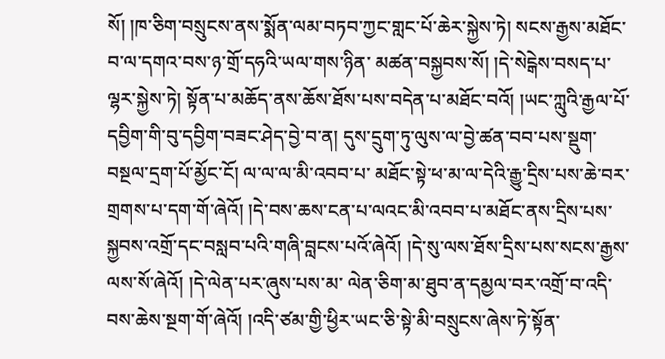སོ། །ཁ་ཅིག་བསྲུངས་ནས་སྨོན་ལམ་བཏབ་ཀྱང་གླང་པོ་ཆེར་སྐྱེས་ཏེ། སངས་རྒྱས་མཐོང་བ་ལ་དགའ་བས་ཉ་གྲོ་དཧའི་ཡལ་གས་ཉིན་ མཚན་བསྐྱབས་སོ། །དེ་སེངྒེས་བསད་པ་ལྷར་སྐྱེས་ཏེ། སྟོན་པ་མཆོད་ནས་ཆོས་ཐོས་པས་བདེན་པ་མཐོང་བའོ། །ཡང་ཀླུའི་རྒྱལ་པོ་དབྱིག་གི་བུ་དབྱིག་བཟང་ཤེད་བྱེ་བ་ན། དུས་དྲུག་ཏུ་ལུས་ལ་བྱེ་ཚན་བབ་པས་སྡུག་བསྔལ་དྲག་པོ་མྱོང་ངོ། ལ་ལ་ལ་མི་འབབ་པ་ མཐོང་སྟེ་ཕ་མ་ལ་དེའི་རྒྱུ་དྲིས་པས་ཆེ་བར་གྲགས་པ་དག་གོ་ཞེའོ། །དེ་བས་ཆས་ངན་པ་ལའང་མི་འབབ་པ་མཐོང་ནས་དྲིས་པས་སྐྱབས་འགྲོ་དང་བསླབ་པའི་གཞི་བླངས་པའོ་ཞེའོ། །དེ་སུ་ལས་ཐོས་དྲིས་པས་སངས་རྒྱས་ལས་སོ་ཞེའོ། །དེ་ལེན་པར་ཞུས་པས་མ་ ལེན་ཅིག་མ་ཐུབ་ན་དམྱལ་བར་འགྲོ་བ་འདི་བས་ཆེས་སྔག་གོ་ཞེའོ། །འདི་ཙམ་གྱི་ཕྱིར་ཡང་ཅི་སྟེ་མི་བསྲུངས་ཞེས་ཏེ་སྟོན་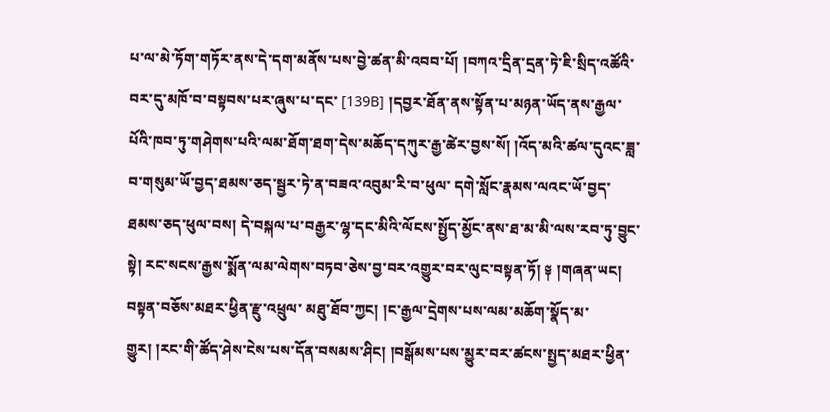པ་ལ་མེ་ཏོག་གཏོར་ནས་དེ་དག་མནོས་པས་བྱེ་ཚན་མི་འབབ་པོ། །བཀའ་དྲིན་དྲན་ཏེ་ཇི་སྲིད་འཚོའི་བར་དུ་མཁོ་བ་བསྟབས་པར་ཞུས་པ་དང་ [139B] །དབྱར་ཐོན་ནས་སྟོན་པ་མཉན་ཡོད་ནས་རྒྱལ་པོའི་ཁབ་ཏུ་གཤེགས་པའི་ལམ་ཐོག་ཐག་དེས་མཆོད་དཀུར་རྒྱ་ཚེར་བྱས་སོ། །འོད་མའི་ཚལ་དུའང་ཟླ་བ་གསུམ་ཡོ་བྱད་ཐམས་ཅད་སྦྱར་ཏེ་ན་བཟའ་འབུམ་རི་བ་ཕུལ་ དགེ་སློང་རྣམས་ལའང་ཡོ་བྱད་ཐམས་ཅད་ཕུལ་བས། དེ་བསྐལ་པ་བརྒྱར་ལྷ་དང་མིའི་ལོངས་སྤྱོད་མྱོང་ནས་ཐ་མ་མི་ལས་རབ་ཏུ་བྱུང་སྟེ། རང་སངས་རྒྱས་སྨོན་ལམ་ལེགས་བཏབ་ཅེས་བྱ་བར་འགྱུར་བར་ལུང་བསྟན་ཏོ། ༈ །གཞན་ཡང། བསྟན་བཅོས་མཐར་ཕྱིན་རྫུ་འཕྲུལ་ མཐུ་ཐོབ་ཀྱང། །ང་རྒྱལ་དྲེགས་པས་ལམ་མཆོག་སྣོད་མ་གྱུར། །རང་གི་ཚོད་ཤེས་ངེས་པས་དོན་བསམས་ཤིང། །བསྒོམས་པས་མྱུར་བར་ཚངས་སྤྱད་མཐར་ཕྱིན་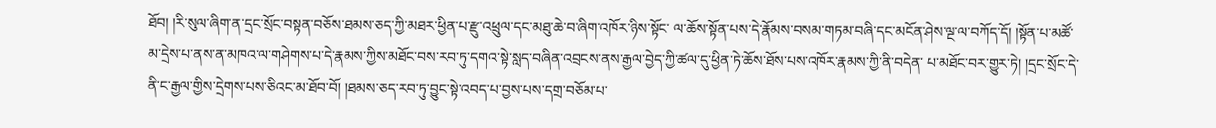ཐོབ། །རི་སུལ་ཞིག་ན་དྲང་སྲོང་བསྟན་བཅོས་ཐམས་ཅད་ཀྱི་མཐར་ཕྱིན་པ་རྫུ་འཕྲུལ་དང་མཐུ་ཆེ་བ་ཞིག་འཁོར་ཉིས་སྟོང་ ལ་ཆོས་སྟོན་པས་དེ་རྣོམས་བསམ་གཏམ་བཞི་དང་མངོན་ཤེས་ལྔ་ལ་བཀོད་དོ། །སྟོན་པ་མཚོ་མ་དྲེས་པ་ནས་ན་མཁའ་ལ་གཤེགས་པ་དེ་རྣམས་ཀྱིས་མཐོང་བས་རབ་ཏུ་དགའ་སྟེ་སླད་བཞིན་འབྲངས་ནས་རྒྱལ་བྱེད་ཀྱི་ཚལ་དུ་ཕྱིན་ཏེ་ཆོས་ཐོས་པས་འཁོར་རྣམས་ཀྱི་ནི་བདེན་ པ་མཐོང་བར་གྱུར་ཏེ། །དྲང་སྲོང་དེ་ནི་ང་རྒྱལ་གྱིས་དྲེགས་པས་ཅིའང་མ་ཐོབ་བོ། །ཐམས་ཅད་རབ་ཏུ་བྱུང་སྟེ་འབད་པ་བྱས་པས་དགྲ་བཅོམ་པ་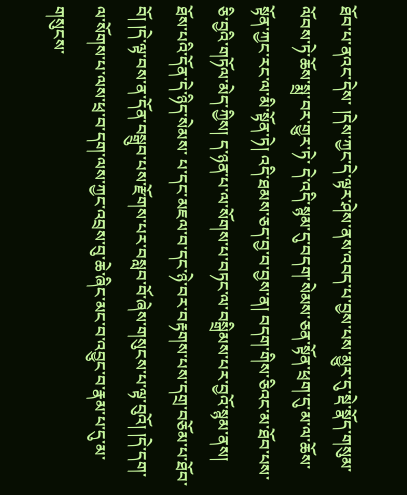ཐོབ་པ་ནའང་དེས་ །དེས་ཀྱང་དེ་ལྟར་ཤེས་ནས་འབད་པ་བྱས་པས་མྱུར་དུ་སྡེ་སྣོད་གསུམ་ལོབས་ཏེ་ཆོས་སྨྲ་བར་གྱུར་ཏེ་ དེ་འདི་སྙམ་དུ་བདག་སེམས་ཅན་སྟོན་ཕྲག་དུ་མ་ལ་ཆོས་སྟོན་ཀྱང་རང་ལ་མི་སྟོན་ཏེ། འདི་ཐམས་ཅད་བྱ་བ་བྱས་ན། བདག་གིས་ཅིའང་མ་ཐོབ་པས་ཅི་བྱའི་གཏོལ་མེད་ཀྱིས། ད་ཉན་པ་ལ་སོགས་པ་བཏང་ལ་བསྒྲིམས་པར་བྱའོ་སྙམ་ནས། ཐོས་པའི་དོན་དེ་ཉིད་སེམས་ པ་དང་མཇལ་བ་དང་ཉེ་བར་བརྟགས་པས་དགྲ་བཅོམ་པ་ཐོབ་བོ། །དེ་ལྟ་བས་ན་དོན་བསྒྲུབ་པས་རྫོགས་པར་བསླབ་བོ་ཞེས་གསུངས་པ་ལྟ་བུའོ། །དེ་དག་ལ་སོགས་པ་ལས་ཕྲ་བ་དག་ལས་ཀྱང་འབྲས་བུ་ཆེ་ཞིང་མང་བ་འབྱུང་བ་རྣམ་པ་དུ་མ་གསུངས་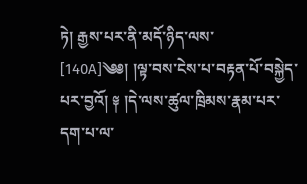ཏེ། རྒྱས་པར་ནི་མདོ་ཉིད་ལས་ [140A]༄༅། །ལྟ་བས་ངེས་པ་བརྟན་པོ་བསྐྱེད་པར་བྱའོ། ༈ །དེ་ལས་ཚུལ་ཁྲིམས་རྣམ་པར་དག་པ་ལ་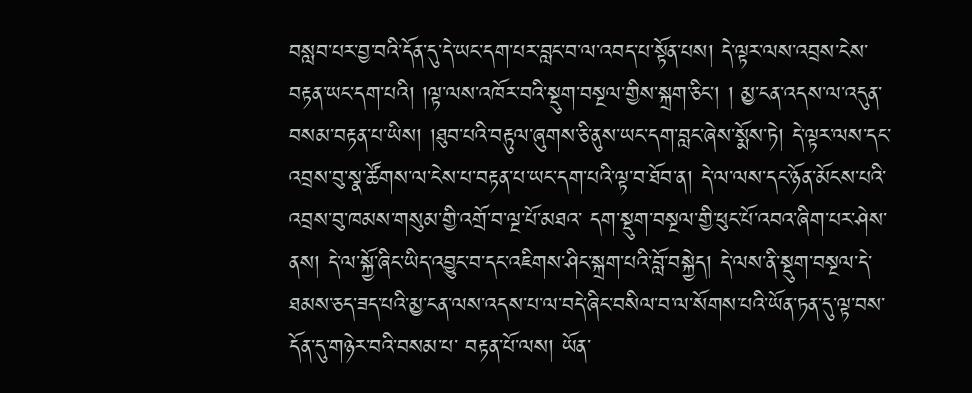བསླབ་པར་བྱ་བའི་དོན་དུ་དེ་ཡང་དག་པར་བླང་བ་ལ་འབད་པ་སྟོན་པས། དེ་ལྟར་ལས་འབྲས་ངེས་བརྟན་ཡང་དག་པའི། །ལྟ་ལས་འཁོར་བའི་སྡུག་བསྔལ་གྱིས་སྐྲག་ཅིང། ། མྱ་ངན་འདས་ལ་འདུན་བསམ་བརྟན་པ་ཡིས། །ཐུབ་པའི་བརྟུལ་ཞུགས་ཅི་ནུས་ཡང་དག་བླང་ཞེས་སྨོས་ཏེ། དེ་ལྟར་ལས་དང་འབྲས་བུ་སྣ་ཚོགས་ལ་ངེས་པ་བརྟན་པ་ཡང་དག་པའི་ལྟ་བ་ཐོབ་ན། དེ་ལ་ལས་དང་ཉོན་མོངས་པའི་འབྲས་བུ་ཁམས་གསུམ་གྱི་འགྲོ་བ་ལྔ་པོ་མཐའ་ དག་སྡུག་བསྔལ་གྱི་ཕུང་པོ་འབའ་ཞིག་པར་ཤེས་ནས། དེ་ལ་སྐྱོ་ཞིང་ཡིད་འབྱུང་བ་དང་འཇིགས་ཤིང་སྐྲག་པའི་བློ་བསྐྱེད། དེ་ལས་ནི་སྡུག་བསྔལ་དེ་ཐམས་ཅད་ཟད་པའི་མྱ་ངན་ལས་འདས་པ་ལ་བདེ་ཞིང་བསིལ་བ་ལ་སོགས་པའི་ཡོན་ཏན་དུ་ལྟ་བས་དོན་དུ་གཉེར་བའི་བསམ་པ་ བརྟན་པོ་ལས། ཡོན་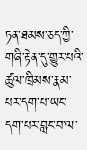ཏན་ཐམས་ཅད་ཀྱི་གཞི་རྟེན་དུ་གྱུར་པའི་ཚུལ་ཁྲིམས་རྣམ་པར་དག་པ་ཡང་དག་པར་བླང་བ་ལ་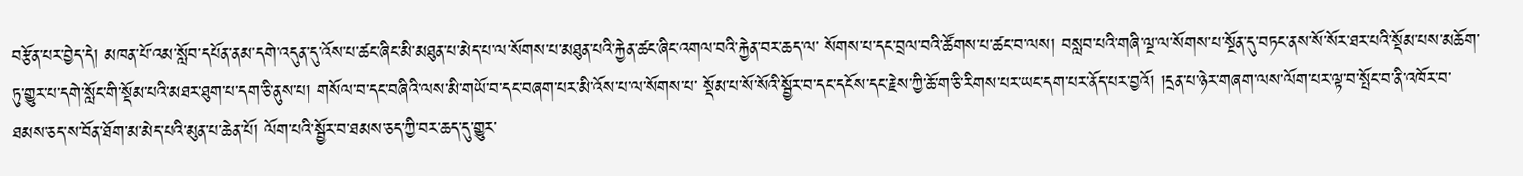བརྩོན་པར་བྱེད་དེ། མཁན་པོ་འམ་སློབ་དཔོན་ནམ་དགེ་འདུན་དུ་འོས་པ་ཚང་ཞིང་མི་མཐུན་པ་མེད་པ་ལ་སོགས་པ་མཐུན་པའི་རྐྱེན་ཚང་ཞིང་འགལ་བའི་རྐྱེན་བར་ཆད་ལ་ སོགས་པ་དང་བྲལ་བའི་ཚོགས་པ་ཚང་བ་ལས། བསླབ་པའི་གཞི་ལྔ་ལ་སོགས་པ་སྔོན་དུ་བཏང་ནས་སོ་སོར་ཐར་པའི་སྡོམ་པས་མཆོག་ཏུ་གྱུར་པ་དགེ་སློང་གི་སྡོམ་པའི་མཐར་ཐུག་པ་དག་ཅི་ནུས་པ། གསོལ་བ་དང་བཞིའི་ལས་མི་གཡོ་བ་དང་བཞག་པར་མི་འོས་པ་ལ་སོགས་པ་ སྡོམ་པ་སོ་སོའི་སྦྱོར་བ་དང་དངོས་དང་རྗེས་ཀྱི་ཆོ་ག་ཅི་རིགས་པར་ཡང་དག་པར་ནོད་པར་བྱའོ། །དྲན་པ་ཉེར་གཞག་ལས་ལོག་པར་ལྟ་བ་སྤོང་བ་ནི་འཁོར་བ་ཐམས་ཅད་ས་བོན་ཐོག་མ་མེད་པའི་མུན་པ་ཆེན་པོ། ལོག་པའི་སྦྱོར་བ་ཐམས་ཅད་ཀྱི་བར་ཆད་དུ་གྱུར་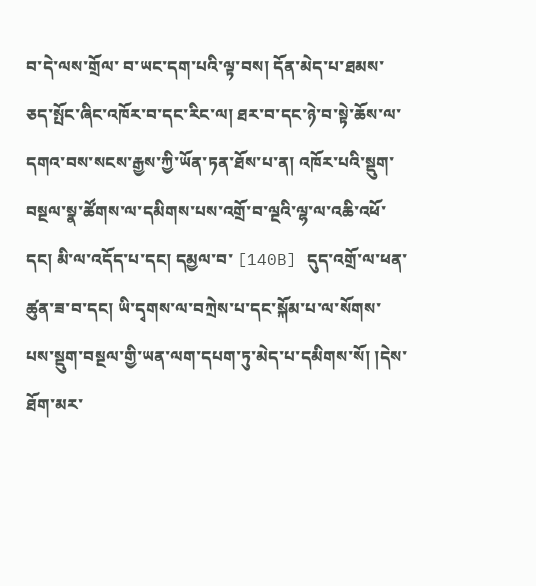བ་དེ་ལས་གྲོལ་ བ་ཡང་དག་པའི་ལྟ་བས། དོན་མེད་པ་ཐམས་ཅད་སྤོང་ཞིང་འཁོར་བ་དང་རིང་ལ། ཐར་བ་དང་ཉེ་བ་སྟེ་ཆོས་ལ་དགའ་བས་སངས་རྒྱས་ཀྱི་ཡོན་ཏན་ཐོས་པ་ན། འཁོར་པའི་སྡུག་བསྔལ་སྣ་ཚོགས་ལ་དམིགས་པས་འགྲོ་བ་ལྔའི་ལྷ་ལ་འཆི་འཕོ་དང། མི་ལ་འདོད་པ་དང། དམྱལ་བ་ [140B] དུད་འགྲོ་ལ་ཕན་ཚུན་ཟ་བ་དང། ཡི་དྭགས་ལ་བཀྲེས་པ་དང་སྐོམ་པ་ལ་སོགས་པས་སྡུག་བསྔལ་གྱི་ཡན་ལག་དཔག་ཏུ་མེད་པ་དམིགས་སོ། །དེས་ཐོག་མར་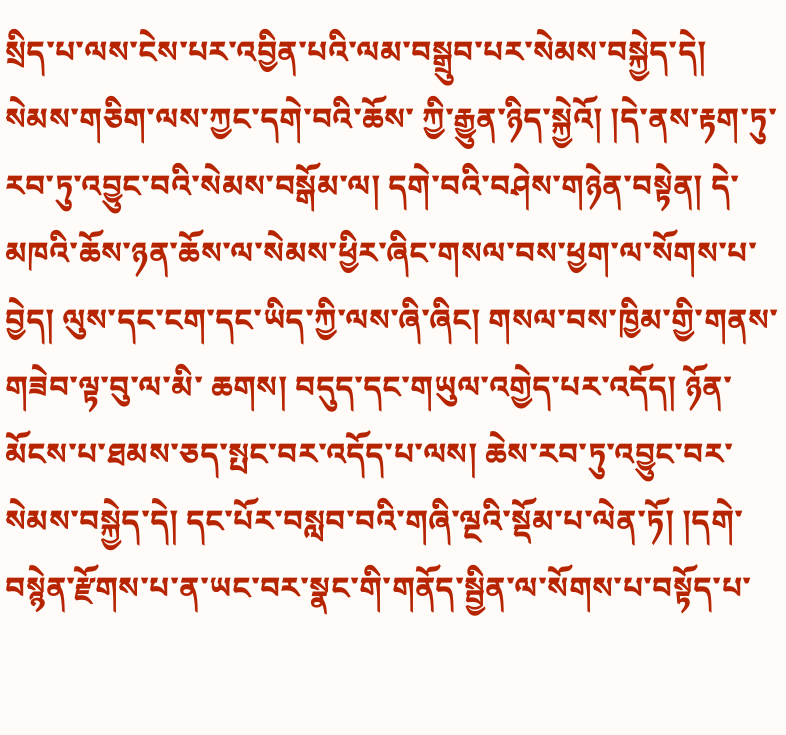སྲིད་པ་ལས་ངེས་པར་འབྱིན་པའི་ལམ་བསྒྲུབ་པར་སེམས་བསྐྱེད་དེ། སེམས་གཅིག་ལས་ཀྱང་དགེ་བའི་ཆོས་ ཀྱི་རྒྱུན་ཉིད་སྐྱེའོ། །དེ་ནས་རྟག་ཏུ་རབ་ཏུ་འབྱུང་བའི་སེམས་བསྒོམ་ལ། དགེ་བའི་བཤེས་གཉེན་བསྟེན། དེ་མཁའི་ཆོས་ཉན་ཆོས་ལ་སེམས་ཕྱིར་ཞིང་གསལ་བས་ཕྱག་ལ་སོགས་པ་བྱེད། ལུས་དང་ངག་དང་ཡིད་ཀྱི་ལས་ཞི་ཞིང། གསལ་བས་ཁྱིམ་གྱི་གནས་གཟེབ་ལྟ་བུ་ལ་མི་ ཆགས། བདུད་དང་གཡུལ་འགྱེད་པར་འདོད། ཉོན་མོངས་པ་ཐམས་ཅད་སྤང་བར་འདོད་པ་ལས། ཆེས་རབ་ཏུ་འབྱུང་བར་སེམས་བསྐྱེད་དེ། དང་པོར་བསླབ་བའི་གཞི་ལྔའི་སྡོམ་པ་ལེན་ཏོ། །དགེ་བསྙེན་རྫོགས་པ་ན་ཡང་བར་སྣང་གི་གནོད་སྦྱིན་ལ་སོགས་པ་བསྟོད་པ་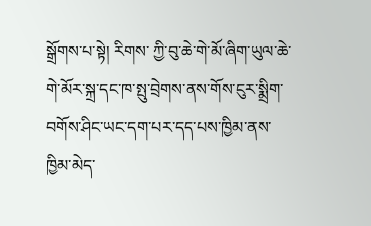སྒྲོགས་པ་སྟེ། རིགས་ ཀྱི་བུ་ཆེ་གེ་མོ་ཞིག་ཡུལ་ཆེ་གེ་མོར་སྐྲ་དང་ཁ་སྤུ་བྲེགས་ནས་གོས་ངུར་སྨྲིག་བགོས་ཤིང་ཡང་དག་པར་དད་པས་ཁྱིམ་ནས་ཁྱིམ་མེད་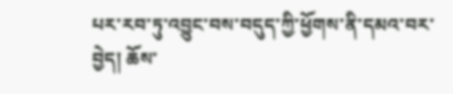པར་རབ་ཏུ་འབྱུང་བས་བདུད་ཀྱི་ཕྱོགས་ནི་དམའ་བར་བྱེད། ཆོས་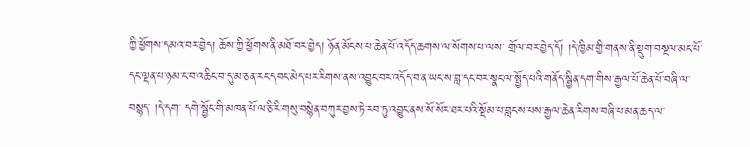ཀྱི་ཕྱོགས་དམའ་བར་བྱེད། ཆོས་ཀྱི་ཕྱོགས་ནི་མཐོ་བར་བྱེད། ཉོན་མོངས་པ་ཆེན་པོ་འདོད་ཆགས་ལ་སོགས་པ་ལས་ གྲོལ་བར་བྱེད་དོ། །དེ་ཁྱིམ་གྱི་གནས་ནི་སྡུག་བསྔལ་མང་པོ་དང་ལྡན་པ་ཉམ་ང་བ་འཆིང་བ་དུ་མ་ཅན་རང་དབང་མེད་པར་རིགས་ནས་འབྱུང་བར་འདོད་བ་ན་ཡང་ས་བླ་དང་བར་སྣང་ལ་སྤྱོད་པའི་གནོད་སྦྱིན་དག་གིས་རྒྱལ་པོ་ཆེན་པོ་བཞི་ལ་བསྙད་ །དེ་དག་ དགེ་སྦྱོང་གི་མཁན་པོ་ལ་ཅི་རི་གསུ་བསྙེན་བཀུར་བྱས་ཏེ་རབ་ཏུ་འབྱུང་ནས་སོ་སོར་ཐར་པའི་སྡོམ་པ་བླངས་པས་རྒྱལ་ཆེན་རིགས་བཞི་པ་མན་ཆད་ལ་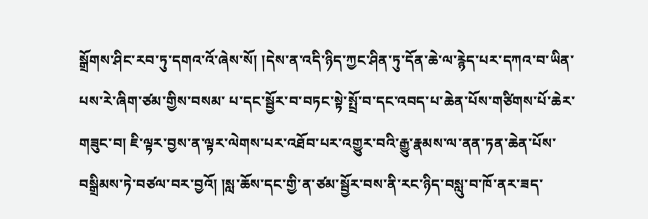སྒྲོགས་ཤིང་རབ་ཏུ་དགའ་འོ་ཞེས་སོ། །དེས་ན་འདི་ཉིད་ཀྱང་ཤིན་ཏུ་དོན་ཆེ་ལ་རྙེད་པར་དཀའ་བ་ཡིན་པས་རེ་ཞིག་ཙམ་གྱིས་བསམ་ པ་དང་སྦྱོར་བ་བཏང་སྟེ་སྤྲོ་བ་དང་འབད་པ་ཆེན་པོས་གཙིགས་པོ་ཆེར་གཟུང་བ། ཇི་ལྟར་བྱས་ན་ལྟར་ལེགས་པར་འཐོབ་པར་འགྱུར་བའི་རྒྱུ་རྣམས་ལ་ནན་ཏན་ཆེན་པོས་བསྒྲིམས་ཏེ་བཙལ་བར་བྱའོ། །སླ་ཆོས་དང་གྱི་ན་ཙམ་སྦྱོར་བས་ནི་རང་ཉིད་བསླུ་བ་ཁོ་ནར་ཟད་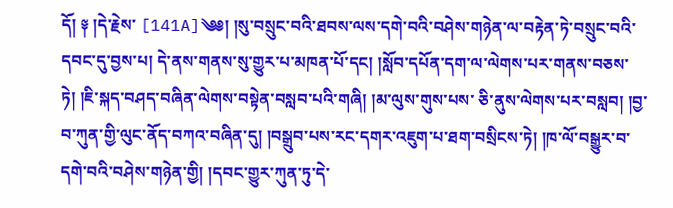དོ། ༈ །དེ་རྗེས་ [141A]༄༅། །སུ་བསྲུང་བའི་ཐབས་ལས་དགེ་བའི་བཤེས་གཉེན་ལ་བརྟེན་ཏེ་བསྲུང་བའི་དབང་དུ་བྱས་པ། དེ་ནས་གནས་སུ་གྱུར་པ་མཁན་པོ་དང། །སློབ་དཔོན་དག་ལ་ལེགས་པར་གནས་བཅས་ཏེ། །ཇི་སྐད་བཤད་བཞིན་ལེགས་བསྟེན་བསླབ་པའི་གཞི། །མ་ལུས་གུས་པས་ ཅི་ནུས་ལེགས་པར་བསླབ། །བྱ་བ་ཀུན་གྱི་ལུང་ནོད་བཀའ་བཞིན་དུ། །བསྒྲུབ་པས་རང་དགར་འཇུག་པ་ཐག་བསྲིངས་ཏེ། །ཁ་ལོ་བསྒྱུར་བ་དགེ་བའི་བཤེས་གཉེན་གྱི། །དབང་གྱུར་ཀུན་ཏུ་དེ་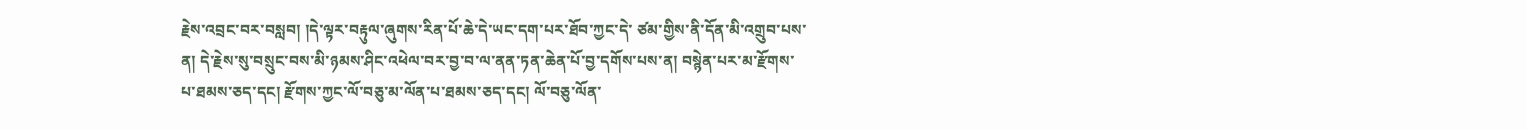རྗེས་འབྲང་བར་བསླབ། །དེ་ལྟར་བརྟུལ་ཞུགས་རིན་པོ་ཆེ་དེ་ཡང་དག་པར་ཐོབ་ཀྱང་དེ་ ཙམ་གྱིས་ནི་དོན་མི་འགྲུབ་པས་ན། དེ་རྗེས་སུ་བསྲུང་བས་མི་ཉམས་ཤིང་འཕེལ་བར་བྱ་བ་ལ་ནན་ཏན་ཆེན་པོ་བྱ་དགོས་པས་ན། བསྙེན་པར་མ་རྫོགས་པ་ཐམས་ཅད་དང། རྫོགས་ཀྱང་ལོ་བཅུ་མ་ལོན་པ་ཐམས་ཅད་དང། ལོ་བཅུ་ལོན་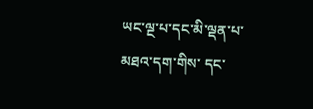ཡང་ལྔ་པ་དང་མི་ལྡན་པ་མཐའ་དག་གིས་ དང་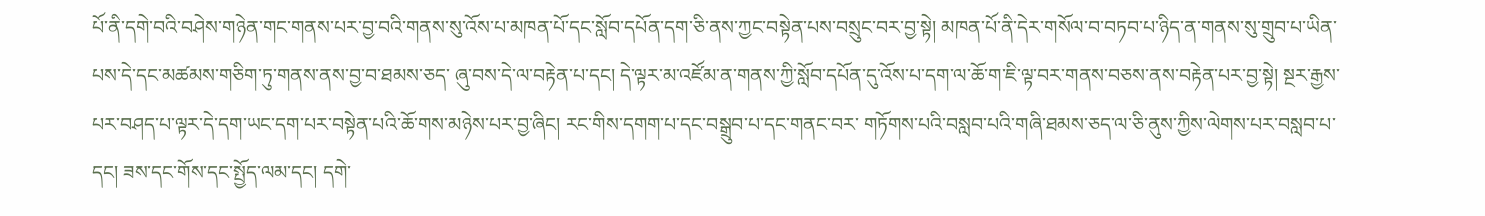པོ་ནི་དགེ་བའི་བཤེས་གཉེན་གང་གནས་པར་བྱ་བའི་གནས་སུ་འོས་པ་མཁན་པོ་དང་སློབ་དཔོན་དག་ཅི་ནས་ཀྱང་བསྟེན་པས་བསྲུང་བར་བྱ་སྟེ། མཁན་པོ་ནི་དེར་གསོལ་བ་བཏབ་པ་ཉིད་ན་གནས་སུ་གྲུབ་པ་ཡིན་པས་དེ་དང་མཚམས་གཅིག་ཏུ་གནས་ནས་བྱ་བ་ཐམས་ཅད་ ཞུ་བས་དེ་ལ་བརྟེན་པ་དང། དེ་ལྟར་མ་འཛོམ་ན་གནས་ཀྱི་སློབ་དཔོན་དུ་འོས་པ་དག་ལ་ཆོ་ག་ཇི་ལྟ་བར་གནས་བཅས་ནས་བརྟེན་པར་བྱ་སྟེ། སྔར་རྒྱས་པར་བཤད་པ་ལྟར་དེ་དག་ཡང་དག་པར་བསྟེན་པའི་ཆོ་གས་མཉེས་པར་བྱ་ཞིང། རང་གིས་དགག་པ་དང་བསྒྲུབ་པ་དང་གནང་བར་ གཏོགས་པའི་བསླབ་པའི་གཞི་ཐམས་ཅད་ལ་ཅི་ནུས་ཀྱིས་ལེགས་པར་བསླབ་པ་དང། ཟས་དང་གོས་དང་སྤྱོད་ལམ་དང། དགེ་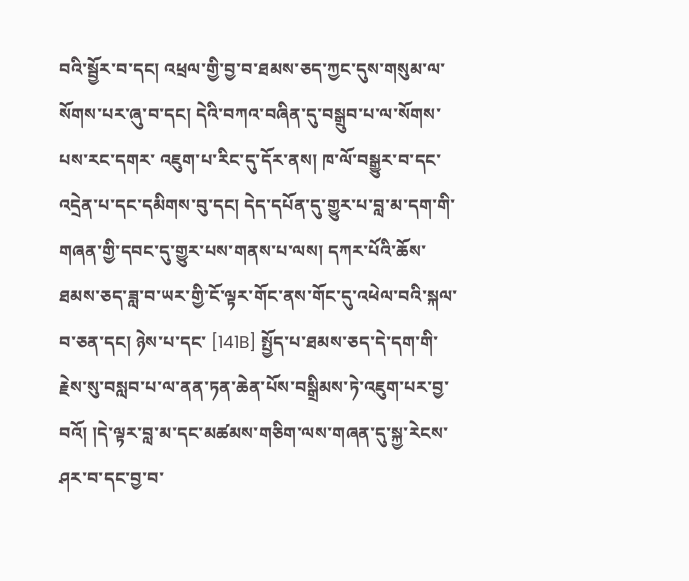བའི་སྦྱོར་བ་དང། འཕྲལ་གྱི་བྱ་བ་ཐམས་ཅད་ཀྱང་དུས་གསུམ་ལ་སོགས་པར་ཞུ་བ་དང། དེའི་བཀའ་བཞིན་དུ་བསྒྲུབ་པ་ལ་སོགས་པས་རང་དགར་ འཇུག་པ་རིང་དུ་དོར་ནས། ཁ་ལོ་བསྒྱུར་བ་དང་འདྲེན་པ་དང་དམིགས་བུ་དང། དེད་དཔོན་དུ་གྱུར་པ་བླ་མ་དག་གི་གཞན་གྱི་དབང་དུ་གྱུར་པས་གནས་པ་ལས། དཀར་པོའི་ཆོས་ཐམས་ཅད་ཟླ་བ་ཡར་གྱི་ངོ་ལྟར་གོང་ནས་གོང་དུ་འཕེལ་བའི་སྐལ་བ་ཅན་དང། ཉེས་པ་དང་ [141B] སྤྱོད་པ་ཐམས་ཅད་དེ་དག་གི་རྗེས་སུ་བསླབ་པ་ལ་ནན་ཏན་ཆེན་པོས་བསྒྲིམས་ཏེ་འཇུག་པར་བྱ་བའོ། །དེ་ལྟར་བླ་མ་དང་མཚམས་གཅིག་ལས་གཞན་དུ་སྐྱ་རེངས་ཤར་བ་དང་བྱ་བ་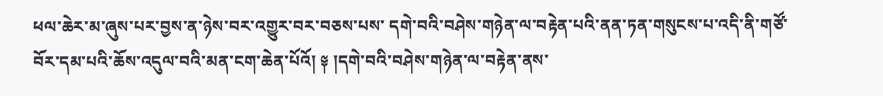ཕལ་ཆེར་མ་ཞུས་པར་བྱས་ན་ཉེས་བར་འགྱུར་བར་བཅས་པས་ དགེ་བའི་བཤེས་གཉེན་ལ་བརྟེན་པའི་ནན་ཏན་གསུངས་པ་འདི་ནི་གཙོ་བོར་དམ་པའི་ཆོས་འདུལ་བའི་མན་ངག་ཆེན་པོའོ། ༈ །དགེ་བའི་བཤེས་གཉེན་ལ་བརྟེན་ནས་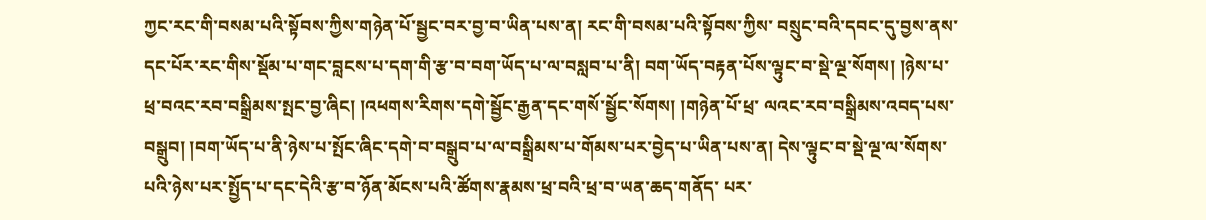ཀྱང་རང་གི་བསམ་པའི་སྟོབས་ཀྱིས་གཉེན་པོ་སྦྱང་བར་བྱ་བ་ཡིན་པས་ན། རང་གི་བསམ་པའི་སྟོབས་ཀྱིས་ བསྲུང་བའི་དབང་དུ་བྱས་ནས་དང་པོར་རང་གིས་སྡོམ་པ་གང་བླངས་པ་དག་གི་རྩ་བ་བག་ཡོད་པ་ལ་བསླབ་པ་ནི། བག་ཡོད་བརྟན་པོས་ལྟུང་བ་སྡེ་ལྔ་སོགས། །ཉེས་པ་ཕྲ་བའང་རབ་བསྒྲིམས་སྤང་བྱ་ཞིང། །འཕགས་རིགས་དགེ་སྦྱོང་རྒྱན་དང་གསོ་སྦྱོང་སོགས། །གཉེན་པོ་ཕྲ་ ལའང་རབ་བསྒྲིམས་འབད་པས་བསྒྲུབ། །བག་ཡོད་པ་ནི་ཉེས་པ་སྤོང་ཞིང་དགེ་བ་བསྒྲུབ་པ་ལ་བསྒྲིམས་པ་གོམས་པར་བྱེད་པ་ཡིན་པས་ན། དེས་ལྟུང་བ་སྡེ་ལྔ་ལ་སོགས་པའི་ཉེས་པར་སྤྱོད་པ་དང་དེའི་རྩ་བ་ཉོན་མོངས་པའི་ཚོགས་རྣམས་ཕྲ་བའི་ཕྲ་བ་ཡན་ཆད་གནོད་ པར་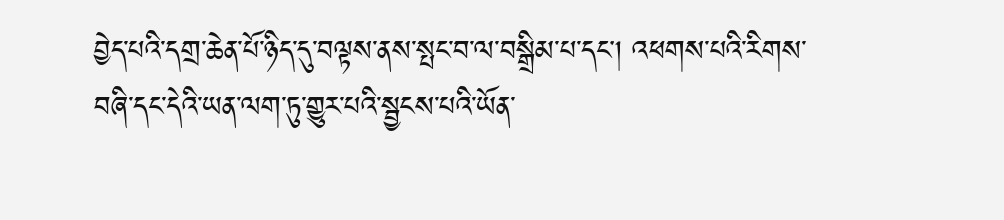བྱེད་པའི་དགྲ་ཆེན་པོ་ཉིད་དུ་བལྟས་ནས་སྤང་བ་ལ་བསྒྲིམ་པ་དང། འཕགས་པའི་རིགས་བཞི་དང་དེའི་ཡན་ལག་ཏུ་གྱུར་པའི་སྦྱངས་པའི་ཡོན་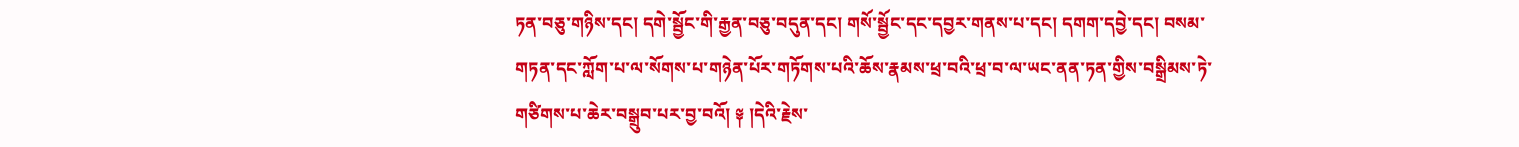ཏན་བཅུ་གཉིས་དང། དགེ་སྦྱོང་གི་རྒྱན་བཅུ་བདུན་དང། གསོ་སྦྱོང་དང་དབྱར་གནས་པ་དང། དགག་དབྱེ་དང། བསམ་ གཏན་དང་ཀློག་པ་ལ་སོགས་པ་གཉེན་པོར་གཏོགས་པའི་ཆོས་རྣམས་ཕྲ་བའི་ཕྲ་བ་ལ་ཡང་ནན་ཏན་གྱིས་བསྒྲིམས་ཏེ་གཙིགས་པ་ཆེར་བསྒྲུབ་པར་བྱ་བའོ། ༈ །དེའི་རྗེས་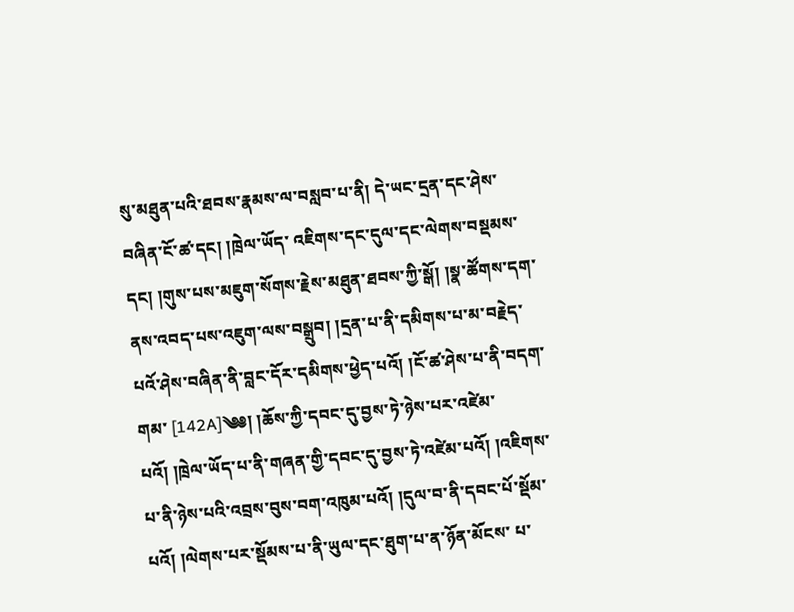སུ་མཐུན་པའི་ཐབས་རྣམས་ལ་བསླབ་པ་ནི། དེ་ཡང་དྲན་དང་ཤེས་བཞིན་ངོ་ཚ་དང། །ཁྲེལ་ཡོད་ འཇིགས་དང་དུལ་དང་ལེགས་བསྡམས་དང། །གུས་པས་མཇུག་སོགས་རྗེས་མཐུན་ཐབས་ཀྱི་སྒོ། །སྣ་ཚོགས་དག་ནས་འབད་པས་འཇུག་ལས་བསྒྲུབ། །དྲན་པ་ནི་དམིགས་པ་མ་བརྗེད་པའོ་ཤེས་བཞིན་ནི་བླང་དོར་དམིགས་ཕྱེད་པའོ། །ངོ་ཚ་ཤེས་པ་ནི་བདག་གམ་ [142A]༄༅། །ཆོས་ཀྱི་དབང་དུ་བྱས་ཏེ་ཉེས་པར་འཛེམ་པའོ། །ཁྲེལ་ཡོད་པ་ནི་གཞན་གྱི་དབང་དུ་བྱས་ཏེ་འཛེམ་པའོ། །འཇིགས་པ་ནི་ཉེས་པའི་འབྲས་བུས་བག་འཁུམ་པའོ། །དུལ་བ་ནི་དབང་པོ་སྡོམ་པའོ། །ལེགས་པར་སྡོམས་པ་ནི་ཡུལ་དང་ཐུག་པ་ན་ཉོན་མོངས་ པ་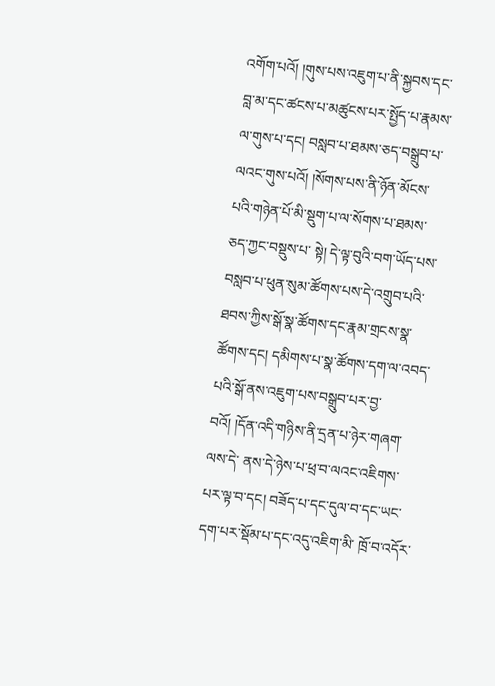འགོག་པའོ། །གུས་པས་འཇུག་པ་ནི་སྐྱབས་དང་བླ་མ་དང་ཚངས་པ་མཚུངས་པར་སྤྱོད་པ་རྣམས་ལ་གུས་པ་དང། བསླབ་པ་ཐམས་ཅད་བསྒྲུབ་པ་ལའང་གུས་པའོ། །སོགས་པས་ནི་ཉོན་མོངས་པའི་གཉེན་པོ་མི་སྡུག་པ་ལ་སོགས་པ་ཐམས་ཅད་ཀྱང་བསྡུས་པ་ སྟེ། དེ་ལྟ་བུའི་བག་ཡོད་པས་བསླབ་པ་ཕུན་སུམ་ཚོགས་པས་དེ་འགྲུབ་པའི་ཐབས་ཀྱིས་སྒོ་སྣ་ཚོགས་དང་རྣམ་གྲངས་སྣ་ཚོགས་དང། དམིགས་པ་སྣ་ཚོགས་དག་ལ་འབད་པའི་སྒོ་ནས་འཇུག་པས་བསྒྲུབ་པར་བྱ་བའོ། །དོན་འདི་གཉིས་ནི་དྲན་པ་ཉེར་གཞག་ལས་དེ་ ནས་དེ་ཉེས་པ་ཕྲ་བ་ལའང་འཇིགས་པར་ལྟ་བ་དང། བཟོད་པ་དང་དུལ་བ་དང་ཡང་དག་པར་སྡོམ་པ་དང་འདུ་འཇིག་མི་ ཁྲོ་བ་འདོར་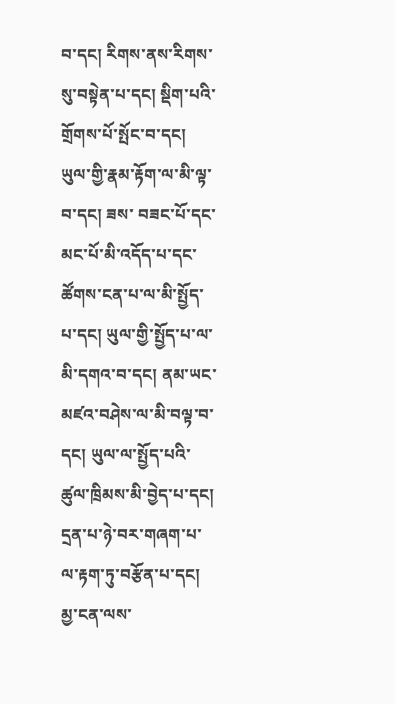བ་དང། རིགས་ནས་རིགས་སུ་བསྟེན་པ་དང། སྡིག་པའི་གྲོགས་པོ་སྤོང་བ་དང། ཡུལ་གྱི་རྣམ་རྟོག་ལ་མི་ལྟ་བ་དང། ཟས་ བཟང་པོ་དང་མང་པོ་མི་འདོད་པ་དང་ཚོགས་ངན་པ་ལ་མི་སྤྱོད་པ་དང། ཡུལ་གྱི་སྤྱོད་པ་ལ་མི་དགའ་བ་དང། ནམ་ཡང་མཛའ་བཤེས་ལ་མི་བལྟ་བ་དང། ཡུལ་ལ་སྤྱོད་པའི་ཚུལ་ཁྲིམས་མི་བྱེད་པ་དང། དྲན་པ་ཉེ་བར་གཞག་པ་ལ་རྟག་ཏུ་བརྩོན་པ་དང། མྱ་ངན་ལས་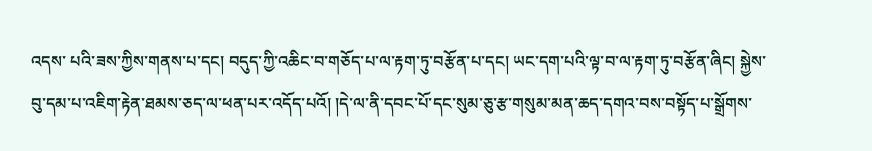འདས་ པའི་ཟས་ཀྱིས་གནས་པ་དང། བདུད་ཀྱི་འཆིང་བ་གཅོད་པ་ལ་རྟག་ཏུ་བརྩོན་པ་དང། ཡང་དག་པའི་ལྟ་བ་ལ་རྟག་ཏུ་བརྩོན་ཞིང། སྐྱེས་བུ་དམ་པ་འཇིག་རྟེན་ཐམས་ཅད་ལ་ཕན་པར་འདོད་པའོ། །དེ་ལ་ནི་དབང་པོ་དང་སུམ་ཅུ་རྩ་གསུམ་མན་ཆད་དགའ་བས་བསྟོད་པ་སྒྲོགས་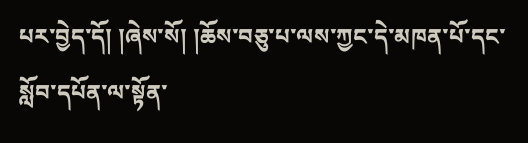པར་བྱེད་དོ། །ཞེས་སོ། །ཆོས་བཅུ་པ་ལས་ཀྱང་དེ་མཁན་པོ་དང་སློབ་དཔོན་ལ་སྟོན་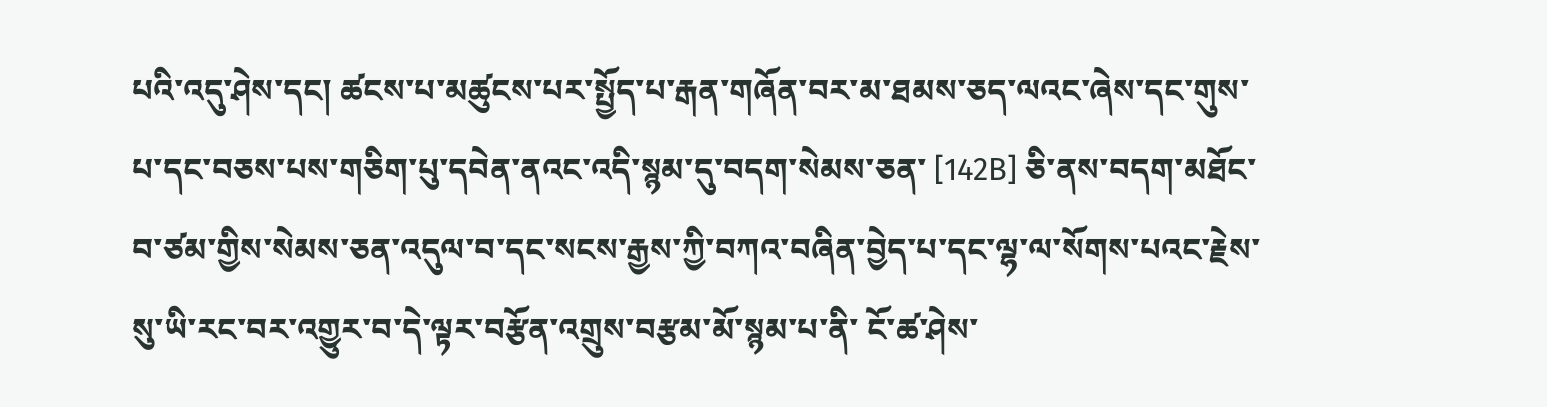པའི་འདུ་ཤེས་དང། ཚངས་པ་མཚུངས་པར་སྤྱོད་པ་རྒན་གཞོན་བར་མ་ཐམས་ཅད་ལའང་ཞེས་དང་གུས་པ་དང་བཅས་པས་གཅིག་པུ་དབེན་ནའང་འདི་སྙམ་དུ་བདག་སེམས་ཅན་ [142B] ཅི་ནས་བདག་མཐོང་བ་ཙམ་གྱིས་སེམས་ཅན་འདུལ་བ་དང་སངས་རྒྱས་ཀྱི་བཀའ་བཞིན་བྱེད་པ་དང་ལྷ་ལ་སོགས་པའང་རྗེས་སུ་ཡི་རང་བར་འགྱུར་བ་དེ་ལྟར་བརྩོན་འགྲུས་བརྩམ་མོ་སྙམ་པ་ནི་ ངོ་ཚ་ཤེས་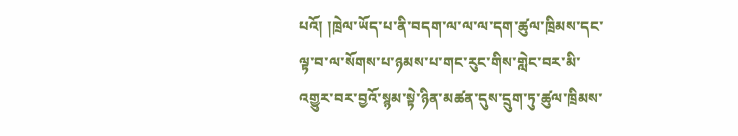པའོ། །ཁྲེལ་ཡོད་པ་ནི་བདག་ལ་ལ་ལ་དག་ཚུལ་ཁྲིམས་དང་ལྟ་བ་ལ་སོགས་པ་ཉམས་པ་གང་རུང་གིས་གླེང་བར་མི་འགྱུར་བར་བྱའོ་སྙམ་སྟེ་ཉིན་མཚན་དུས་དྲུག་ཏུ་ཚུལ་ཁྲིམས་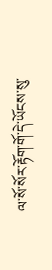ལ་སོ་སོར་རྟོག་གོ་དེ་ཡོངས་སུ་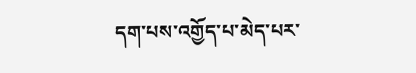དག་པས་འགྱོད་པ་མེད་པར་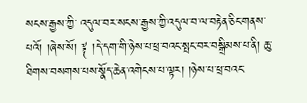སངས་རྒྱས་ཀྱི་ འདུལ་བར་སངས་རྒྱས་ཀྱི་འདུལ་བ་ལ་བརྟེན་ཅིང་གནས་པའོ། །ཞེས་སོ། ༈ །དེ་དག་གི་ཉེས་པ་ཕྲ་བའང་སྤང་བར་བསྒྲིམས་པ་ནི། ཆུ་ཐིགས་བསགས་པས་སྣོད་ཆེན་འགེངས་པ་ལྟར། །ཉེས་པ་ཕྲ་བའང་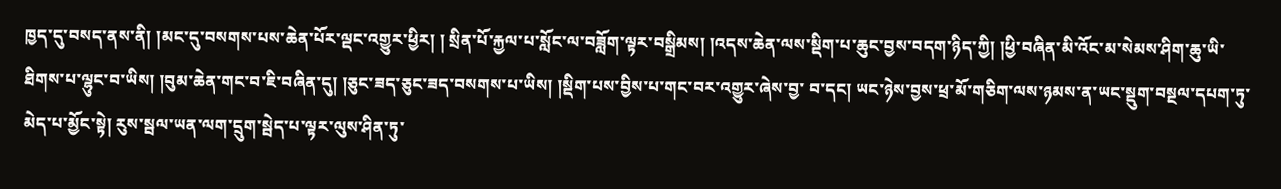ཁྱད་དུ་བསད་ནས་ནི། །མང་དུ་བསགས་པས་ཆེན་པོར་ལྡང་འགྱུར་ཕྱིར། ། སྲིན་པོ་རྐྱལ་པ་སློང་ལ་བཟློག་ལྟར་བསྒྲིམས། །འདས་ཆེན་ལས་སྡིག་པ་ཆུང་བྱས་བདག་ཉིད་ཀྱི། །ཕྱི་བཞིན་མི་འོང་མ་སེམས་ཤིག་ཆུ་ཡི་ཐིགས་པ་ལྷུང་བ་ཡིས། །བུམ་ཆེན་གང་བ་ཇི་བཞིན་དུ། །ཅུང་ཟད་ཅུང་ཟད་བསགས་པ་ཡིས། །སྡིག་པས་བྱིས་པ་གང་བར་འགྱུར་ཞེས་བྱ་ བ་དང། ཡང་ཉེས་བྱས་ཕྲ་མོ་གཅིག་ལས་ཉམས་ན་ཡང་སྡུག་བསྔལ་དཔག་ཏུ་མེད་པ་མྱོང་སྟེ། རུས་སྦལ་ཡན་ལག་དྲུག་སྦེད་པ་ལྟར་ལུས་ཤིན་ཏུ་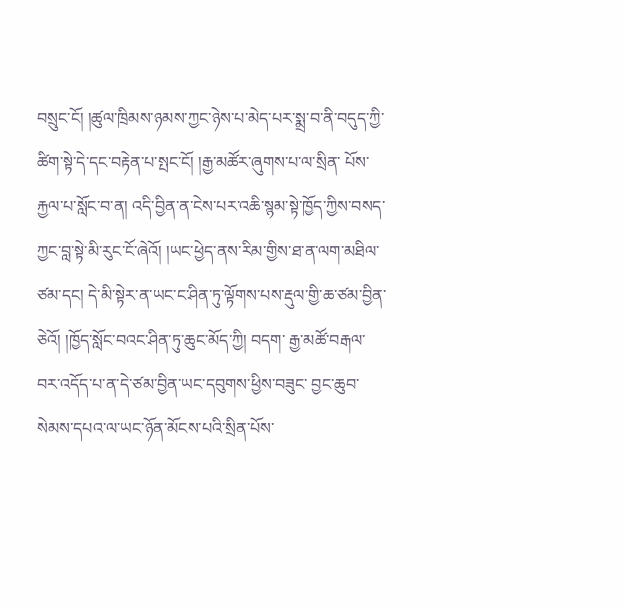བསྲུང་ངོ། །ཚུལ་ཁྲིམས་ཉམས་ཀྱང་ཉེས་པ་མེད་པར་སྨྲ་བ་ནི་བདུད་ཀྱི་ཚིག་སྟེ་དེ་དང་བརྟེན་པ་སྤང་ངོ། །རྒྱ་མཚོར་ཞུགས་པ་ལ་སྲིན་ པོས་རྐྱལ་པ་སློང་བ་ན། འདི་བྱིན་ན་ངེས་པར་འཆི་སྙམ་སྟེ་ཁྱོད་ཀྱིས་བསད་ཀྱང་བླ་སྟེ་མི་རུང་ངོ་ཞེའོ། །ཡང་ཕྱེད་ནས་རིམ་གྱིས་ཐ་ན་ལག་མཐིལ་ཙམ་དང། དེ་མི་སྟེར་ན་ཡང་ང་ཤིན་ཏུ་ལྟོགས་པས་རྡུལ་གྱི་ཆ་ཙམ་བྱིན་ཅེའོ། །ཁྱོད་སློང་བའང་ཤིན་ཏུ་ཆུང་མོད་ཀྱི། བདག་ རྒྱ་མཚོ་བརྒལ་བར་འདོད་པ་ན་དེ་ཙམ་བྱིན་ཡང་དབུགས་ཕྱིས་བཟུང་ བྱང་ཆུབ་སེམས་དཔའ་ལ་ཡང་ཉོན་མོངས་པའི་སྲིན་པོས་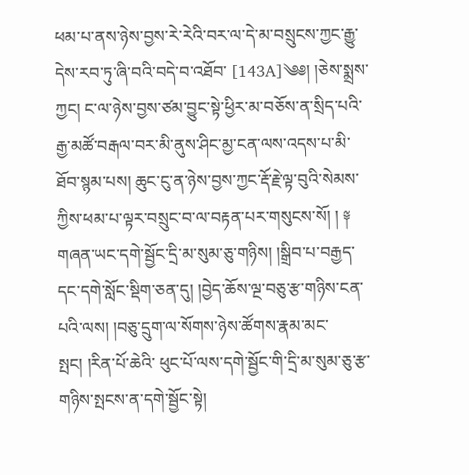ཕམ་པ་ནས་ཉེས་བྱས་རེ་རེའི་བར་ལ་དེ་མ་བསྲུངས་ཀྱང་རྒྱུ་དེས་རབ་ཏུ་ཞི་བའི་བདེ་བ་འཐོབ་ [143A]༄༅། །ཅེས་སྨྲས་ཀྱང། ང་ལ་ཉེས་བྱས་ཙམ་བྱུང་སྟེ་ཕྱིར་མ་བཅོས་ན་སྲིད་པའི་རྒྱ་མཚོ་བརྒལ་བར་མི་ནུས་ཤིང་མྱ་ངན་ལས་འདས་པ་མི་ཐོབ་སྙམ་པས། ཆུང་ངུ་ན་ཉེས་བྱས་ཀྱང་རྡོ་རྗེ་ལྟ་བུའི་སེམས་ཀྱིས་ཕམ་པ་ལྟར་བསྲུང་བ་ལ་བརྟན་པར་གསུངས་སོ། ། ༈ གཞན་ཡང་དགེ་སྦྱོང་དྲི་མ་སུམ་ཅུ་གཉིས། །སྒྲིབ་པ་བརྒྱད་དང་དགེ་སློང་སྡིག་ཅན་དུ། །བྱེད་ཆོས་ལྔ་བཅུ་རྩ་གཉིས་ངན་པའི་ལས། །བཅུ་དྲུག་ལ་སོགས་ཉེས་ཚོགས་རྣམ་མང་སྤང། །རིན་པོ་ཆེའི་ ཕུང་པོ་ལས་དགེ་སྦྱོང་གི་དྲི་མ་སུམ་ཅུ་རྩ་གཉིས་སྤངས་ན་དགེ་སྦྱོང་སྟེ།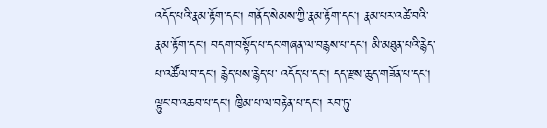འདོད་པའི་རྣམ་རྟོག་དང། གནོད་སེམས་ཀྱི་རྣམ་རྟོག་དང། རྣམ་པར་འཚེ་བའི་རྣམ་རྟོག་དང། བདག་བསྟོད་པ་དང་གཞན་ལ་བརྙས་པ་དང། མི་མཐུན་པའི་རྙེད་པ་འཚོལ་བ་དང། རྙེད་པས་རྙེད་པ་ འདོད་པ་དང། དད་རྫས་ཆུད་གཟོན་པ་དང། ལྟུང་བ་འཆབ་པ་དང། ཁྱིམ་པ་ལ་བརྟེན་པ་དང། རབ་ཏུ་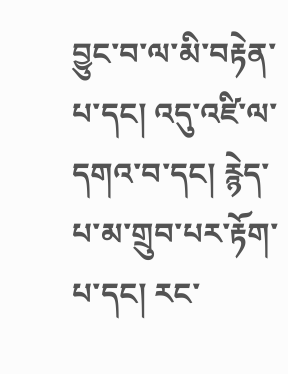བྱུང་བ་ལ་མི་བརྟེན་པ་དང། འདུ་འཛི་ལ་དགའ་བ་དང། རྙེད་པ་མ་གྲུབ་པར་རྟོག་པ་དང། རང་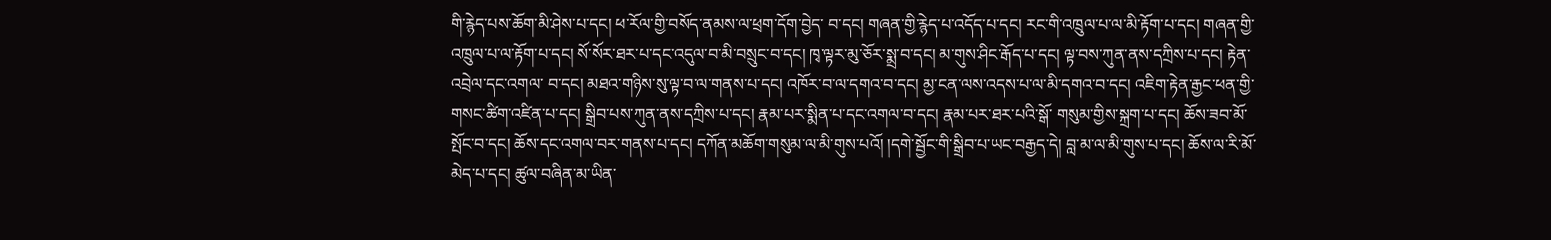གི་རྙེད་པས་ཆོག་མི་ཤེས་པ་དང། ཕ་རོལ་གྱི་བསོད་ནམས་ལ་ཕྲག་དོག་བྱེད་ བ་དང། གཞན་གྱི་རྙེད་པ་འདོད་པ་དང། རང་གི་འཁྲུལ་པ་ལ་མི་རྟོག་པ་དང། གཞན་གྱི་འཁྲུལ་པ་ལ་རྟོག་པ་དང། སོ་སོར་ཐར་པ་དང་འདུལ་བ་མི་བསྲུང་བ་དང། ཁྭ་ལྟར་མུ་ཅོར་སྨྲ་བ་དང། མ་གུས་ཤིང་རྒོད་པ་དང། ལྟ་བས་ཀུན་ནས་དཀྲིས་པ་དང། རྟེན་འབྲེལ་དང་འགལ་ བ་དང། མཐའ་གཉིས་སུ་ལྟ་བ་ལ་གནས་པ་དང། འཁོར་བ་ལ་དགའ་བ་དང། མྱ་ངན་ལས་འདས་པ་ལ་མི་དགའ་བ་དང། འཇིག་རྟེན་རྒྱང་ཕན་གྱི་གསང་ཚིག་འཛིན་པ་དང། སྒྲིབ་པས་ཀུན་ནས་དཀྲིས་པ་དང། རྣམ་པར་སྨིན་པ་དང་འགལ་བ་དང། རྣམ་པར་ཐར་པའི་སྒོ་ གསུམ་གྱིས་སྐྲག་པ་དང། ཆོས་ཟབ་མོ་སྤོང་བ་དང། ཆོས་དང་འགལ་བར་གནས་པ་དང། དཀོན་མཆོག་གསུམ་ལ་མི་གུས་པའོ། །དགེ་སྦྱོང་གི་སྒྲིབ་པ་ཡང་བརྒྱད་དེ། བླ་མ་ལ་མི་གུས་པ་དང། ཆོས་ལ་རི་མོ་མེད་པ་དང། ཚུལ་བཞིན་མ་ཡིན་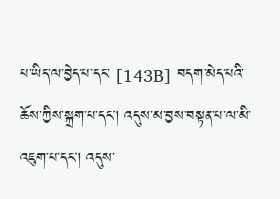པ་ཡིད་ལ་བྱེད་པ་དང་ [143B] བདག་མེད་པའི་ཆོས་ཀྱིས་སྐྲག་པ་དང། འདུས་མ་བྱས་བསྟན་པ་ལ་མི་འཇུག་པ་དང། འདུས་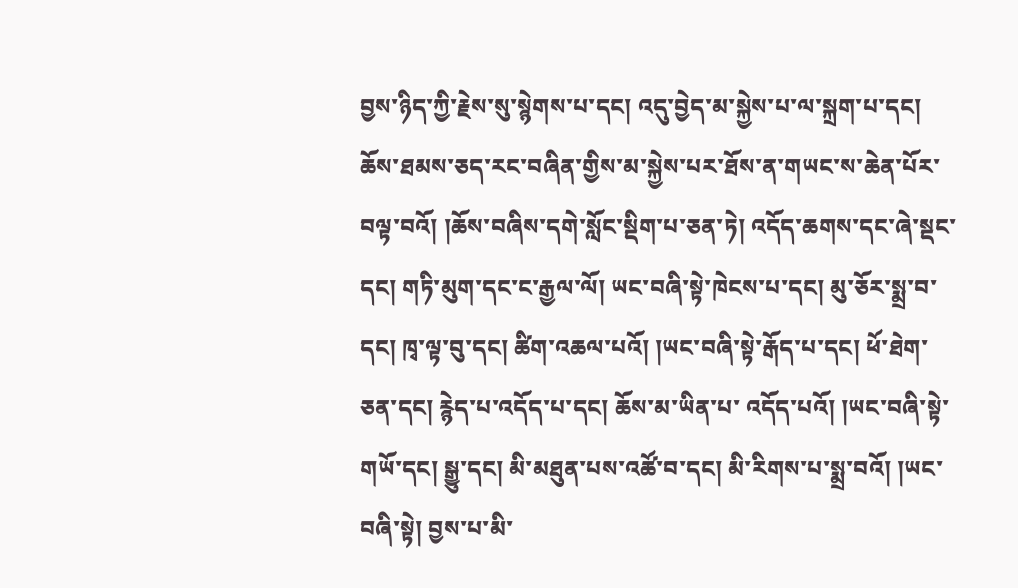བྱས་ཉིད་ཀྱི་རྗེས་སུ་སྙེགས་པ་དང། འདུ་བྱེད་མ་སྐྱེས་པ་ལ་སྐྲག་པ་དང། ཆོས་ཐམས་ཅད་རང་བཞིན་གྱིས་མ་སྐྱེས་པར་ཐོས་ན་གཡང་ས་ཆེན་པོར་ བལྟ་བའོ། །ཆོས་བཞིས་དགེ་སློང་སྡིག་པ་ཅན་ཏེ། འདོད་ཆགས་དང་ཞེ་སྡང་དང། གཏི་མུག་དང་ང་རྒྱལ་ལོ། ཡང་བཞི་སྟེ་ཁེངས་པ་དང། མུ་ཅོར་སྨྲ་བ་དང། ཁྭ་ལྟ་བུ་དང། ཚིག་འཆལ་པའོ། །ཡང་བཞི་སྟེ་རྒོད་པ་དང། ཕོ་ཐེག་ཅན་དང། རྙེད་པ་འདོད་པ་དང། ཆོས་མ་ཡིན་པ་ འདོད་པའོ། །ཡང་བཞི་སྟེ་གཡོ་དང། སྒྱུ་དང། མི་མཐུན་པས་འཚོ་བ་དང། མི་རིགས་པ་སྨྲ་བའོ། །ཡང་བཞི་སྟེ། བྱས་པ་མི་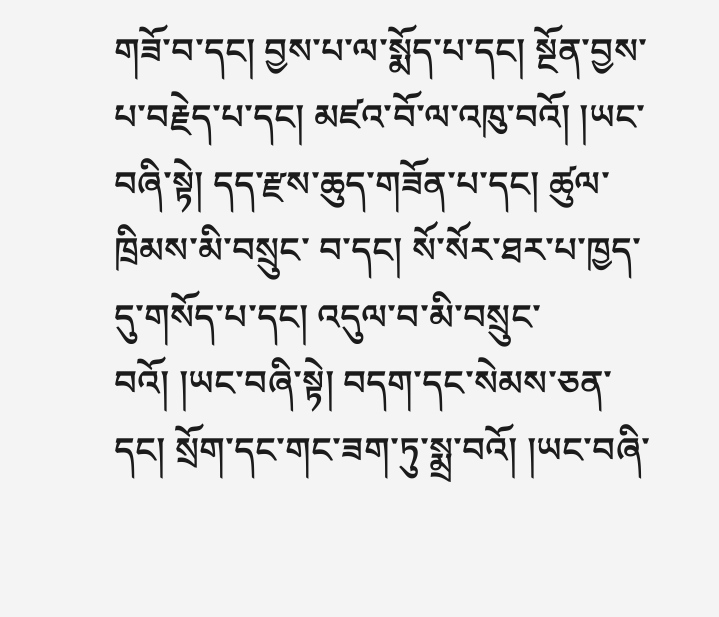གཟོ་བ་དང། བྱས་པ་ལ་སྨོད་པ་དང། སྔོན་བྱས་པ་བརྗེད་པ་དང། མཛའ་བོ་ལ་འཁུ་བའོ། །ཡང་བཞི་སྟེ། དད་རྫས་ཆུད་གཟོན་པ་དང། ཚུལ་ཁྲིམས་མི་བསྲུང་ བ་དང། སོ་སོར་ཐར་པ་ཁྱད་དུ་གསོད་པ་དང། འདུལ་བ་མི་བསྲུང་བའོ། །ཡང་བཞི་སྟེ། བདག་དང་སེམས་ཅན་དང། སྲོག་དང་གང་ཟག་ཏུ་སྨྲ་བའོ། །ཡང་བཞི་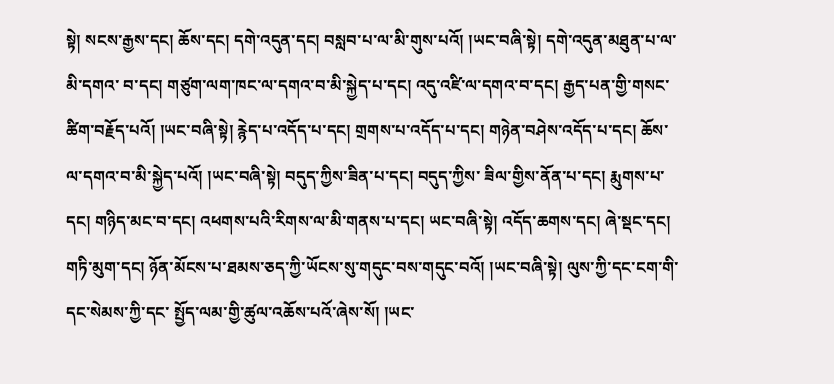སྟེ། སངས་རྒྱས་དང། ཆོས་དང། དགེ་འདུན་དང། བསླབ་པ་ལ་མི་གུས་པའོ། །ཡང་བཞི་སྟེ། དགེ་འདུན་མཐུན་པ་ལ་མི་དགའ་ བ་དང། གཙུག་ལག་ཁང་ལ་དགའ་བ་མི་སྐྱེད་པ་དང། འདུ་འཛི་ལ་དགའ་བ་དང། རྒྱད་པན་གྱི་གསང་ཚིག་བརྗོད་པའོ། །ཡང་བཞི་སྟེ། རྙེད་པ་འདོད་པ་དང། གྲགས་པ་འདོད་པ་དང། གཉེན་བཤེས་འདོད་པ་དང། ཆོས་ལ་དགའ་བ་མི་སྐྱེད་པའོ། །ཡང་བཞི་སྟེ། བདུད་ཀྱིས་ཟིན་པ་དང། བདུད་ཀྱིས་ ཟིལ་གྱིས་ནོན་པ་དང། རྨུགས་པ་དང། གཉིད་མང་བ་དང། འཕགས་པའི་རིགས་ལ་མི་གནས་པ་དང། ཡང་བཞི་སྟེ། འདོད་ཆགས་དང། ཞེ་སྡང་དང། གཏི་མུག་དང། ཉོན་མོངས་པ་ཐམས་ཅད་ཀྱི་ཡོངས་སུ་གདུང་བས་གདུང་བའོ། །ཡང་བཞི་སྟེ། ལུས་ཀྱི་དང་ངག་གི་དང་སེམས་ཀྱི་དང་ སྤྱོད་ལམ་གྱི་ཚུལ་འཆོས་པའོ་ཞེས་སོ། །ཡང་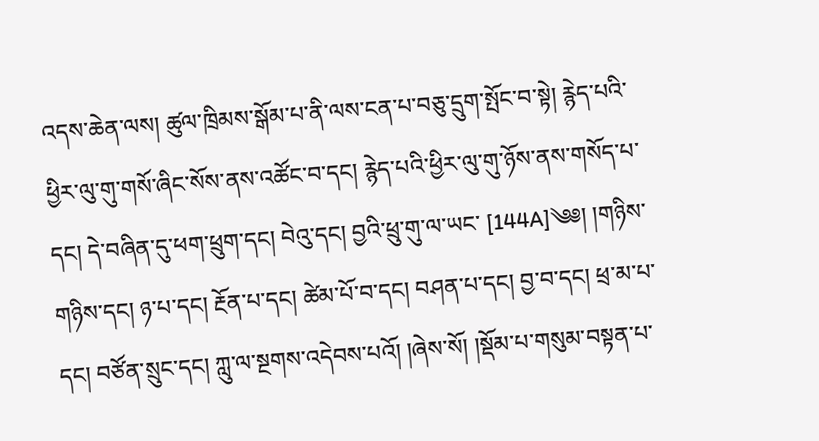འདས་ཆེན་ལས། ཚུལ་ཁྲིམས་སྒོམ་པ་ནི་ལས་ངན་པ་བཅུ་དྲུག་སྤོང་བ་སྟེ། རྙེད་པའི་ཕྱིར་ལུ་གུ་གསོ་ཞིང་སོས་ནས་འཚོང་བ་དང། རྙེད་པའི་ཕྱིར་ལུ་གུ་ཉོས་ནས་གསོད་པ་དང། དེ་བཞིན་དུ་ཕག་ཕྲུག་དང། བེའུ་དང། བྱའི་ཕྲུ་གུ་ལ་ཡང་ [144A]༄༅། །གཉིས་གཉིས་དང། ཉ་པ་དང། རྔོན་པ་དང། ཚེམ་པོ་བ་དང། བཤན་པ་དང། བྱ་བ་དང། ཕྲ་མ་པ་དང། བཙོན་སྲུང་དང། ཀླུ་ལ་སྔགས་འདེབས་པའོ། །ཞེས་སོ། །སྡོམ་པ་གསུམ་བསྟན་པ་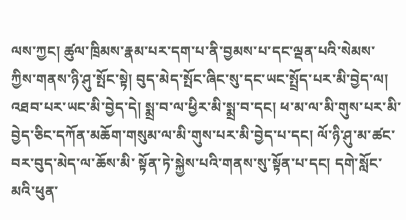ལས་ཀྱང། ཚུལ་ཁྲིམས་རྣམ་པར་དག་པ་ནི་བྱམས་པ་དང་ལྡན་པའི་སེམས་ ཀྱིས་གནས་ཉི་ཤུ་སྤོང་སྟེ། བུད་མེད་སྤོང་ཞིང་སུ་དང་ཡང་སྤྲོད་པར་མི་བྱེད་ལ། འཐབ་པར་ཡང་མི་བྱེད་དེ། སྨྲ་བ་ལ་ཕྱིར་མི་སྨྲ་བ་དང། ཕ་མ་ལ་མི་གུས་པར་མི་བྱེད་ཅིང་དཀོན་མཆོག་གསུམ་ལ་མི་གུས་པར་མི་བྱེད་པ་དང། ལོ་ཉི་ཤུ་མ་ཚང་བར་བུད་མེད་ལ་ཆོས་མི་ སྟོན་ཏེ་སྐྱེས་པའི་གནས་སུ་སྟོན་པ་དང། དགེ་སློང་མའི་ཕུན་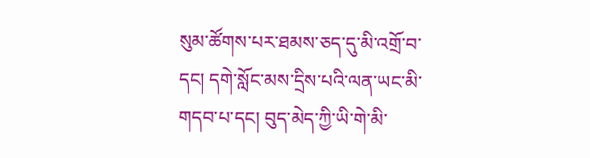སུམ་ཚོགས་པར་ཐམས་ཅད་དུ་མི་འགྲོ་བ་དང། དགེ་སློང་མས་དྲིས་པའི་ལན་ཡང་མི་གདབ་པ་དང། བུད་མེད་ཀྱི་ཡི་གེ་མི་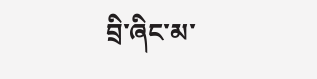བྲི་ཞིང་མ་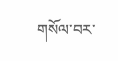གསོལ་བར་